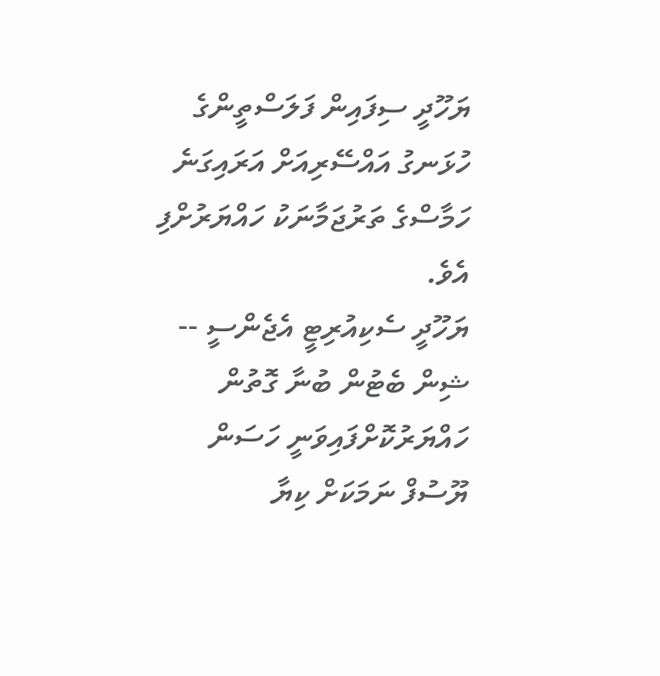ޔަހޫދީ ސިފައިން ފަލަސްތީންގެ ހުޅަނގު އައްސޭރިއަށް އަރައިގަނެ ހަމާސްގެ ތަރުޖަމާނަކު ހައްޔަރުށްފި އެވެ.
ޔަހޫދީ ސެކިއުރިޓީ އެޖެންސީ -- ޝިން ބެޓުން ބުނާ ގޮތުން ހައްޔަރުކޮށްފައިވަނީ ހަސަން ޔޫސުފް ނަމަކަށް ކިޔާ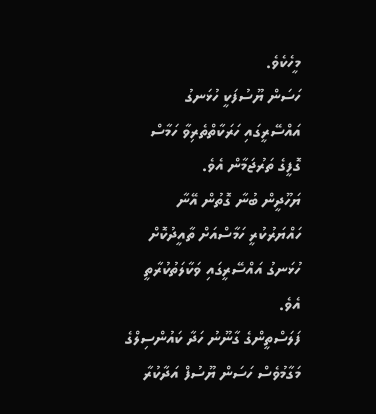މީހެކެވެ.
ހަސަން ޔޫސުފަކީ ހުޅަނގު އައްސޭރީގައި ހަރަކާތްތެރިވާ ހަމާސް ގޮފީގެ ތަރުޖަމާން އެވެ.
ޔަހޫދީން ބުނާ ގޮތުން އޭނާ ހައްޔަރުކުރީ ހަމާސްއަށް ތާއީދުކޮށް ހުޅަނގު އައްސޭރީގައި ވަކާލަތުކުރާތީ އެވެ.
ފަލަސްތީންގެ ގާނޫނު ހަދާ ކައުންސިލްގެ މަގާމުވެސް ހަސަން ޔޫސުފް އަދާކުރާ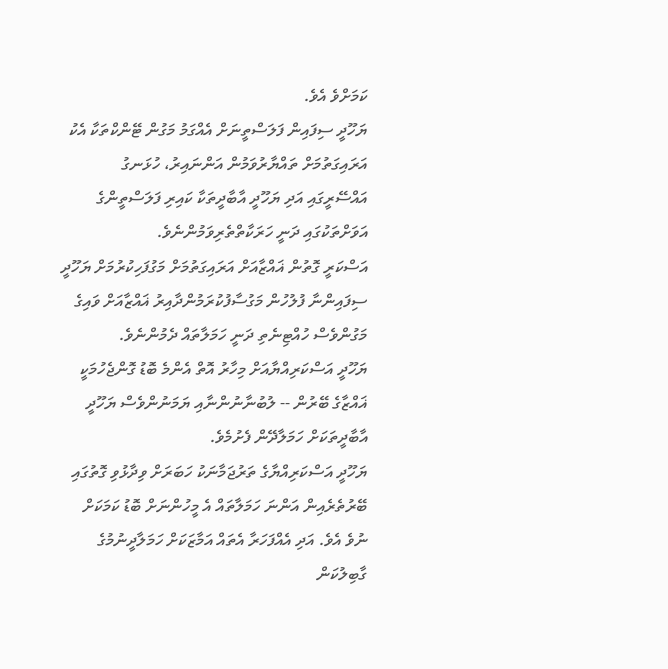ކަމަށްވެ އެވެ.
ޔަހޫދީ ސިފައިން ފަލަސްތީނަށް އެއްގަމު މަގުން ޓޭންކްތަކާ އެކު އަރައިގަތުމަށް ތައްޔާރުވަމުން އަންނައިރު، ހުޅަނގު އައްސޭރީގައި އަދި ޔަހޫދީ އާބާދީތަކާ ކައިރި ފަލަސްތީންގެ އަވަށްތަކުގައި ދަނީ ހަރަކާތްތެރިވަމުންނެވެ.
އަސްކަރީ ގޮތުން ޣައްޒާއަށް އަރައިގަތުމަށް މަގުފަހިކުރުމަށް ޔަހޫދީ ސިފައިންނާ ފުލުހުން މަގުސާފުކުރަމުންދާއިރު ޣައްޒާއަށް ވައިގެ މަގުންވެސް ހުއްޓިނެތި ދަނީ ހަމަލާތައް ދެމުންނެވެ.
ޔަހޫދީ އަސްކަރިއްޔާއަށް މިހާރު އޮތް އެންމެ ބޮޑު ގޮންޖެހުމަކީ ޣައްޒާގެ ބޭރުން -- ލުބުނާނުންނާއި ޔަމަނުންވެސް ޔަހޫދީ އާބާދީތަކަށް ހަމަލާދޭން ފެށުމެވެ.
ޔަހޫދީ އަސްކަރިއްޔާގެ ތަރުޖަމާނަކު ހަބަރަށް ވިދާޅުވި ގޮތުގައި ބޭރުތެރެއިން އަންނަ ހަމަލާތައް އެ މީހުންނަށް ބޮޑު ކަމަކަށް ނުވެ އެވެ. އަދި އެއްފަހަރާ އެތައް އަމާޒަކަށް ހަމަލާދީނުމުގެ ގާބިލުކަން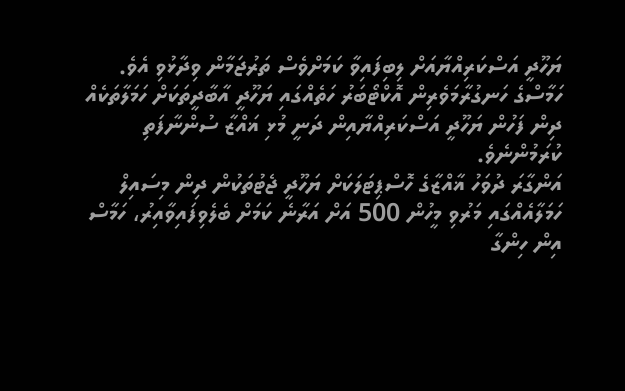ޔަހޫދީ އަސްކަރިއްޔާއަށް ލިބިފައިވާ ކަމަށްވެސް ތަރުޖަމާން ވިދާޅުވި އެވެ.
ހަމާސްގެ ހަނގުރާމަވެރިން އޮކްޓޯބަރު ހަތެއްގައި ޔަހޫދީ އާބާދީތަކަށް ހަމަލާތަކެއް ދިން ފަހުން ޔަހޫދީ އަސްކަރިއްޔާއިން ދަނީ މުޅި ޣައްޒާ ސުންނާފަތި ކުރަމުންނެވެ.
އަންގާރަ ދުވަހު ޣާއްޒާގެ ހޮސްޕިޓަލަކަށް ޔަހޫދީ ޖެޓުތަކުން ދިން މިސައިލް ހަމަލާއެއްގައި މަރުވި މީހުން 500 އަށް އަރާނެ ކަމަށް ބެލެވިފައިވާއިރު، ހަމާސް އިން ހިންގާ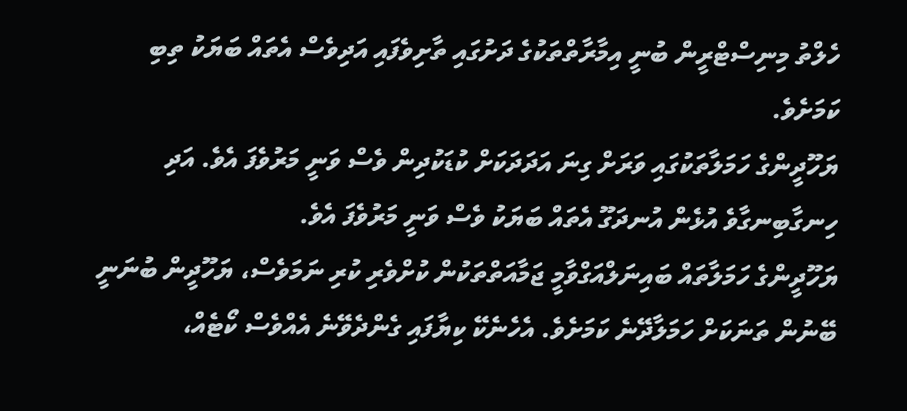ހެލްތު މިނިސްޓްރީން ބުނީ އިމާރާތްތަކުގެ ދަށުގައި ތާށިވެފައި އަދިވެސް އެތައް ބަޔަކު ތިބި ކަމަށެވެ.
ޔަހޫދީންގެ ހަމަލާތަކުގައި ވަރަށް ގިނަ އަދަދަކަށް ކުޑަކުދިން ވެސް ވަނީ މަރުވެފަ އެވެ. އަދި ހިނގާބިނގާވެ އުޅެން އުނދަގޫ އެތައް ބަޔަކު ވެސް ވަނީ މަރުވެފަ އެވެ.
ޔަހޫދީންގެ ހަމަލާތައް ބައިނަލްއަގްވާމީ ޖަމާއަތްތަކުން ކުށްވެރި ކުރި ނަމަވެސް، ޔަހޫދީން ބުނަނީ ބޭނުން ތަނަކަށް ހަމަލާދޭނެ ކަމަށެވެ. އެހެނެކޭ ކިޔާފައި ގެންދެވޭނެ އެއްވެސް ކޯޓެއް،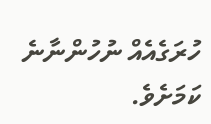ހުރަގެއެއް ނުހުންނާނެ ކަމަށެވެ.